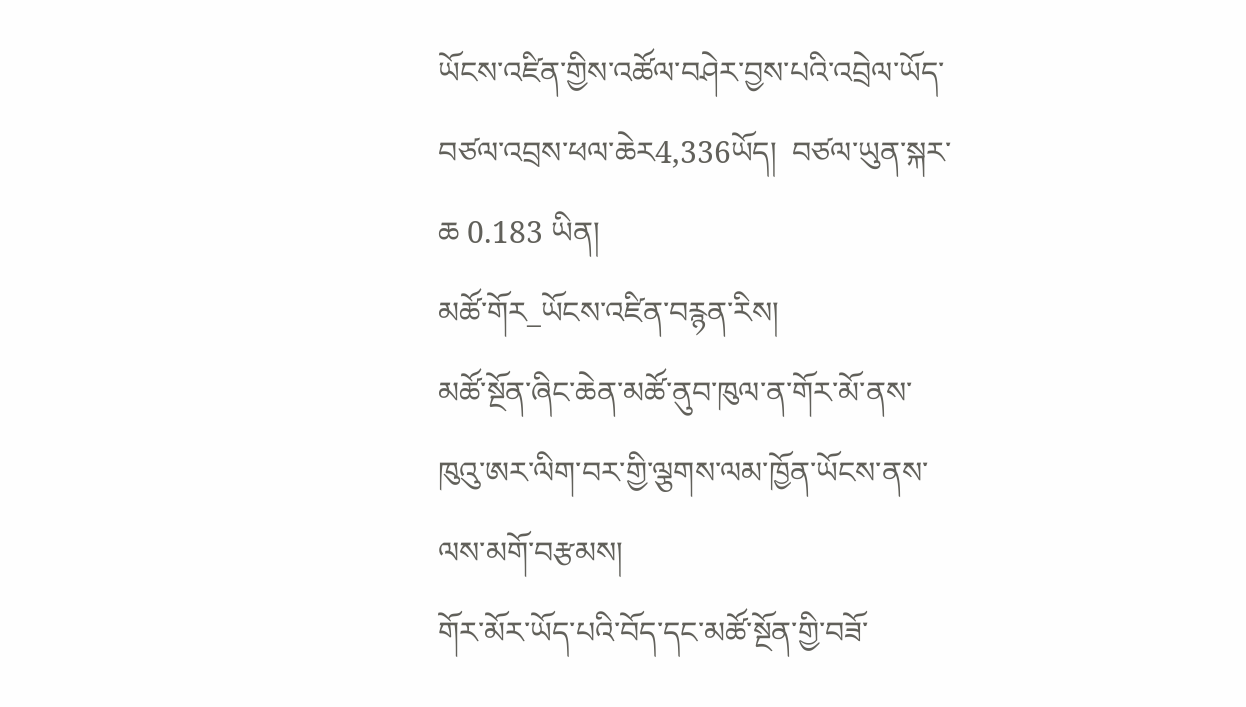ཡོངས་འཛིན་གྱིས་འཚོལ་བཤེར་བྱས་པའི་འབྲེལ་ཡོད་བཙལ་འབྲས་ཕལ་ཆེར4,336ཡོད།  བཙལ་ཡུན་སྐར་ཆ 0.183 ཡིན།
མཚོ་གོར_ཡོངས་འཛིན་བརྙན་རིས།
མཚོ་སྔོན་ཞིང་ཆེན་མཚོ་ནུབ་ཁུལ་ན་གོར་མོ་ནས་ཁུའུ་ཨར་ལིག་བར་གྱི་ལྕགས་ལམ་ཁྱོན་ཡོངས་ནས་ལས་མགོ་བརྩམས།
གོར་མོར་ཡོད་པའི་བོད་དང་མཚོ་སྔོན་གྱི་བཟོ་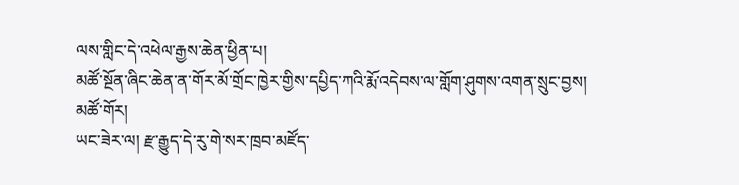ལས་གླིང་དེ་འཕེལ་རྒྱས་ཆེན་ཕྱིན་པ།
མཚོ་སྔོན་ཞིང་ཆེན་ན་གོར་མོ་གྲོང་ཁྱེར་གྱིས་དཔྱིད་ཀའི་རྨོ་འདེབས་ལ་གློག་ཤུགས་འགན་སྲུང་བྱས།
མཚོ་གོར།
ཡང་ཟེར་ལ། རྫ་རྒྱུད་དེ་རུ་གེ་སར་ཁྲབ་མཛོད་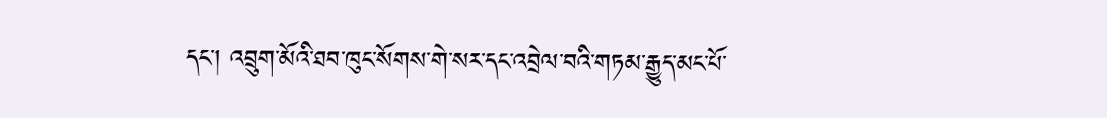དང་། འབྲུག་མོའི་ཐབ་ཁུང་སོགས་གེ་སར་དང་འབྲེལ་བའི་གཏམ་རྒྱུད་མང་པོ་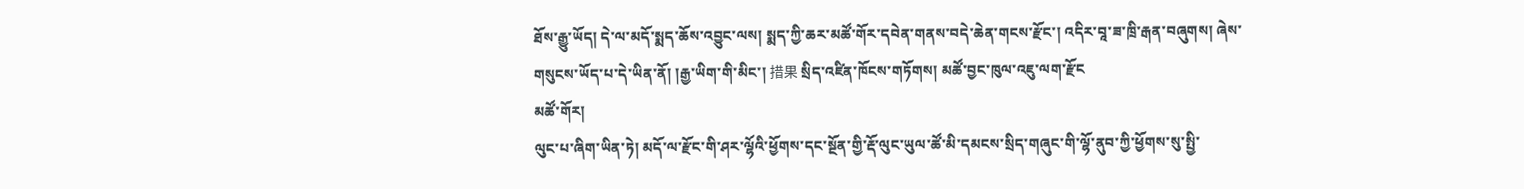ཐོས་རྒྱུ་ཡོད། དེ་ལ་མདོ་སྨད་ཆོས་འབྱུང་ལས། སྨད་ཀྱི་ཆར་མཚོ་གོར་དབེན་གནས་བདེ་ཆེན་གངས་རྫོང་། འདིར་བཱ་ཟ་ཁྲི་རྒན་བཞུགས། ཞེས་གསུངས་ཡོད་པ་དེ་ཡིན་ནོ། །རྒྱ་ཡིག་གི་མིང་། 措果 སྲིད་འཛིན་ཁོངས་གཏོགས། མཚོ་བྱང་ཁུལ་འཇུ་ལག་རྫོང
མཚོ་གོར།
ལུང་པ་ཞིག་ཡིན་ཏེ། མདོ་ལ་རྫོང་གི་ཤར་ལྷོའི་ཕྱོགས་དང་སྔོན་གྱི་རྡོ་ལུང་ཡུལ་ཚོ་མི་དམངས་སྲིད་གཞུང་གི་ལྷོ་ནུབ་ཀྱི་ཕྱོགས་སུ་སྤྱི་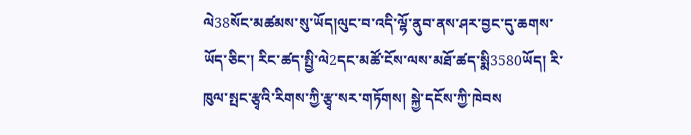ལེ38སོང་མཚམས་སུ་ཡོད།ལུང་བ་འདི་ལྷོ་ནུབ་ནས་ཤར་བྱང་དུ་ཆགས་ཡོད་ཅིང་། རིང་ཚད་སྤྱི་ལེ2དང་མཚོ་ངོས་ལས་མཐོ་ཚད་སྨི3580ཡོད། རི་ཁུལ་སྤང་རྩྭའི་རིགས་ཀྱི་རྩྭ་སར་གཏོགས། སྐྱེ་དངོས་ཀྱི་ཁེབས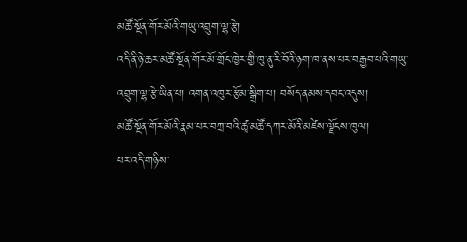མཚོ་སྔོན་གོར་མོའི་གཡུ་འབྲུག་ལྷ་རྩེ།
འདི་ནི་ཉེ་ཆར་མཚོ་སྔོན་གོར་མོ་གྲོང་ཁྱེར་གྱི་ཁུ་ནུ་རི་བོའི་ཉག་ཁ་ནས་པར་བརྒྱབ་པའི་གཡུ་འབྲུག་ལྷ་རྩེ་ཡིན་པ། འགན་འཁུར་རྩོམ་སྒྲིག་པ། བསོད་ནམས་དབང་འདུས།
མཚོ་སྔོན་གོར་མོའི་རྣམ་པར་བཀྲ་བའི་ཚྭ་མཚོ་དཀར་མོའི་མཛེས་ལྗོངས་ཁུལ།
པར་འདི་གཉིས་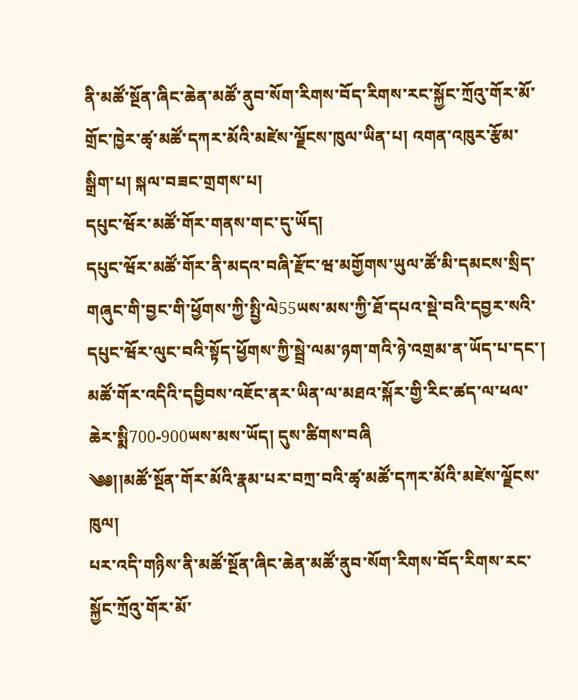ནི་མཚོ་སྔོན་ཞིང་ཆེན་མཚོ་ནུབ་སོག་རིགས་བོད་རིགས་རང་སྐྱོང་ཀྲོའུ་གོར་མོ་གྲོང་ཁྱེར་ཚྭ་མཚོ་དཀར་མོའི་མཛེས་ལྗོངས་ཁུལ་ཡིན་པ། འགན་འཁུར་རྩོམ་སྒྲིག་པ། སྐལ་བཟང་གྲགས་པ།
དཔུང་ཝོར་མཚོ་གོར་གནས་གང་དུ་ཡོད།
དཔུང་ཝོར་མཚོ་གོར་ནི་མདའ་བཞི་རྫོང་ཝ་མགྱོགས་ཡུལ་ཚོ་མི་དམངས་སྲིད་གཞུང་གི་བྱང་གི་ཕྱོགས་ཀྱི་སྤྱི་ལེ55ཡས་མས་ཀྱི་ཐོ་དཔའ་སྡེ་བའི་དབྱར་སའི་དཔུང་ཝོར་ལུང་བའི་སྟོད་ཕྱོགས་ཀྱི་སྦྲེ་ལམ་ཉག་གའི་ཉེ་འགྲམ་ན་ཡོད་པ་དང་། མཚོ་གོར་འདིའི་དབྱིབས་འཇོང་ནར་ཡིན་ལ་མཐའ་སྐོར་གྱི་རིང་ཚད་ལ་ཕལ་ཆེར་སྨི700-900ཡས་མས་ཡོད། དུས་ཚིགས་བཞི
༄༅།།མཚོ་སྔོན་གོར་མོའི་རྣམ་པར་བཀྲ་བའི་ཚྭ་མཚོ་དཀར་མོའི་མཛེས་ལྗོངས་ཁུལ།
པར་འདི་གཉིས་ནི་མཚོ་སྔོན་ཞིང་ཆེན་མཚོ་ནུབ་སོག་རིགས་བོད་རིགས་རང་སྐྱོང་ཀྲོའུ་གོར་མོ་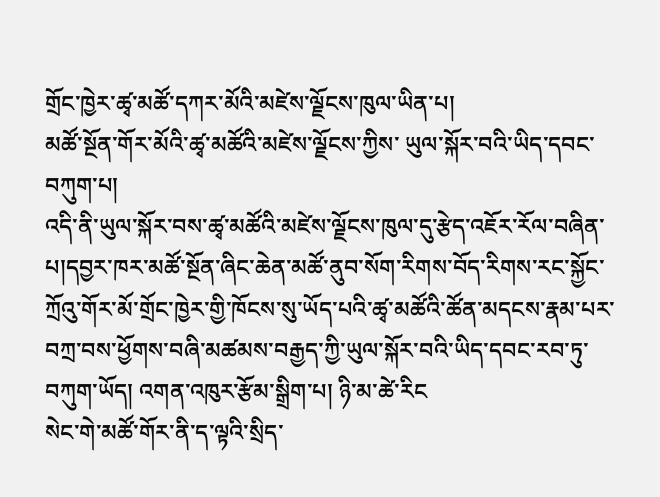གྲོང་ཁྱེར་ཚྭ་མཚོ་དཀར་མོའི་མཛེས་ལྗོངས་ཁུལ་ཡིན་པ།
མཚོ་སྔོན་གོར་མོའི་ཚྭ་མཚོའི་མཛེས་ལྗོངས་ཀྱིས་ ཡུལ་སྐོར་བའི་ཡིད་དབང་བཀུག་པ།
འདི་ནི་ཡུལ་སྐོར་བས་ཚྭ་མཚོའི་མཛེས་ལྗོངས་ཁུལ་དུ་རྩེད་འཇོར་རོལ་བཞིན་པ།དབྱར་ཁར་མཚོ་སྔོན་ཞིང་ཆེན་མཚོ་ནུབ་སོག་རིགས་བོད་རིགས་རང་སྐྱོང་ཀྲོའུ་གོར་མོ་གྲོང་ཁྱེར་གྱི་ཁོངས་སུ་ཡོད་པའི་ཚྭ་མཚོའི་ཚོན་མདངས་རྣམ་པར་བཀྲ་བས་ཕྱོགས་བཞི་མཚམས་བརྒྱད་ཀྱི་ཡུལ་སྐོར་བའི་ཡིད་དབང་རབ་ཏུ་བཀུག་ཡོད། འགན་འཁུར་རྩོམ་སྒྲིག་པ། ཉི་མ་ཚེ་རིང
སེང་གེ་མཚོ་གོར་ནི་ད་ལྟའི་སྲིད་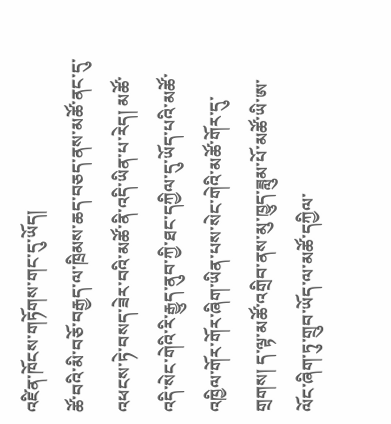འཛིན་ཁོངས་གཏོགས་གང་དུ་ཡོད།
ཚོ་བའི་མི་བཅོ་བརྒྱད་ལ་ཁྲིམས་ཆད་བཅད་ནས་མཚོ་ནང་དུ་འཕངས་ཏེ་བསད་ཟེར་བའི་མཚོ་ནི་འདི་ཡིན་པ་རེད། མཚོ་འདི་སེང་གེའི་རི་རྒྱུད་ནུབ་ཀྱི་ཐང་དཀྱིལ་དུ་ཡོད་པའི་མཚོ་འཁྱིལ་གོར་གོར་ཞིག་ཡིན་པས་སེང་གེའི་མཚོ་གོར་དུ་གྲགས། ད་ལྟ་མཚོ་འགྲིབ་ནས་མུ་ཁྱུད་ཟླུམ་པོ་མཚོ་ཡི་ཨ་ལོང་ཞིག་ཏུ་གྲུབ་ཡོད་ལ་མཚོ་དཀྱིལ་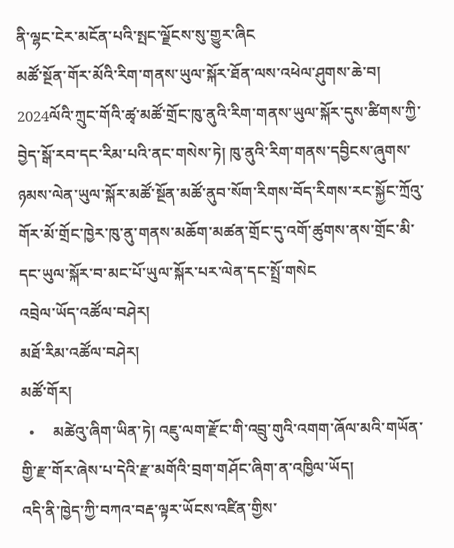ནི་ལྷང་ངེར་མངོན་པའི་སྤང་ལྗོངས་སུ་གྱུར་ཞིང
མཚོ་སྔོན་གོར་མོའི་རིག་གནས་ཡུལ་སྐོར་ཐོན་ལས་འཕེལ་ཤུགས་ཆེ་བ།
2024ལོའི་ཀྲུང་གོའི་ཚྭ་མཚོ་གྲོང་ཁུ་ནུའི་རིག་གནས་ཡུལ་སྐོར་དུས་ཚིགས་ཀྱི་བྱེད་སྒོ་རབ་དང་རིམ་པའི་ནང་གསེས་ཏེ། ཁུ་ནུའི་རིག་གནས་དབྱིངས་ཞུགས་ཉམས་ལེན་ཡུལ་སྐོར་མཚོ་སྔོན་མཚོ་ནུབ་སོག་རིགས་བོད་རིགས་རང་སྐྱོང་ཀྲོའུ་གོར་མོ་གྲོང་ཁྱེར་ཁུ་ནུ་གནས་མཆོག་མཚན་གྲོང་དུ་འགོ་ཚུགས་ནས་གྲོང་མི་དང་ཡུལ་སྐོར་བ་མང་པོ་ཡུལ་སྐོར་པར་ལེན་དང་སྤྲོ་གསེང
འབྲེལ་ཡོད་འཚོལ་བཤེར།
མཐོ་རིམ་འཚོལ་བཤེར།
མཚོ་གོར།
  •     མཚེའུ་ཞིག་ཡིན་ཏེ། འཇུ་ལག་རྫོང་གི་འབྲུ་གུའི་འགག་ཞོལ་མའི་གཡོན་གྱི་རྫ་གོར་ཞེས་པ་དེའི་རྫ་མགོའི་བྲག་གཤོང་ཞིག་ན་འཁྱིལ་ཡོད།
འདི་ནི་ཁྱེད་ཀྱི་བཀའ་བརྡ་ལྟར་ཡོངས་འཛིན་གྱིས་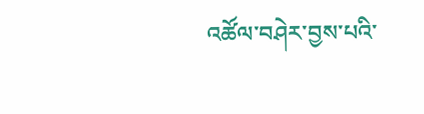འཚོལ་བཤེར་བྱས་པའི་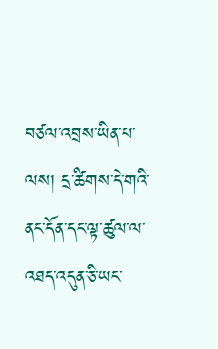བཙལ་འབྲས་ཡིན་པ་ལས། དྲ་ཚིགས་དེ་གའི་ནང་དོན་དང་ལྟ་ཚུལ་ལ་འཐད་འདུན་ཅི་ཡང་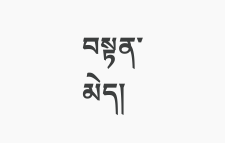བསྟན་མེད།